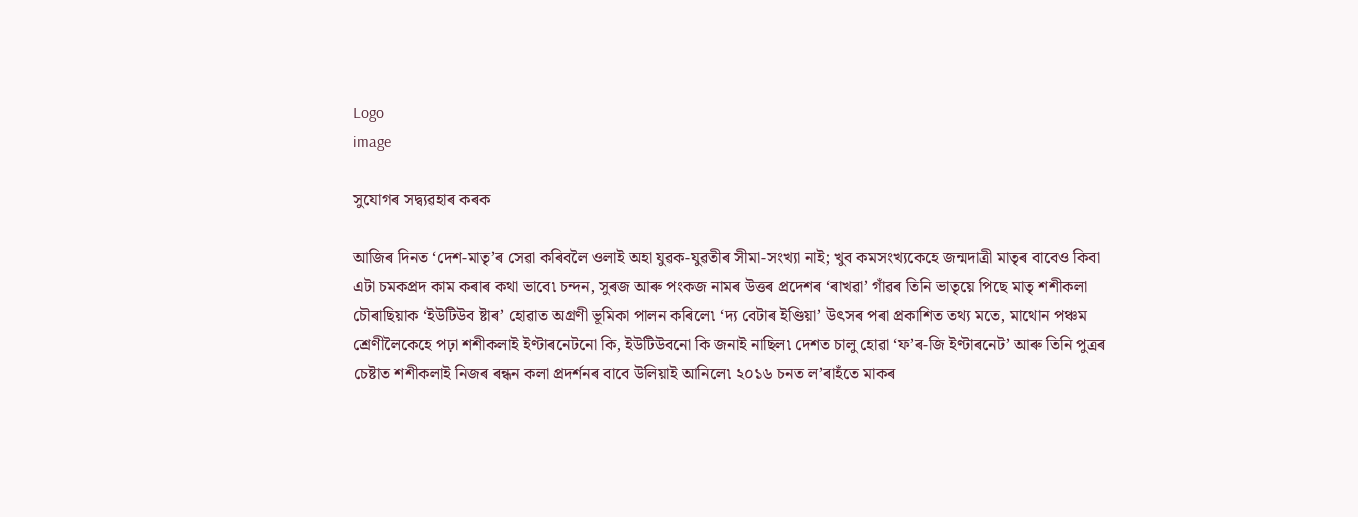Logo
image

সুযোগৰ সদ্ব্যৱহাৰ কৰক

আজিৰ দিনত ‘দেশ-মাতৃ’ৰ সেৱা কৰিবলৈ ওলাই অহা যুৱক-যুৱতীৰ সীমা-সংখ্যা নাই; খুব কমসংখ্যকেহে জন্মদাত্ৰী মাতৃৰ বাবেও কিবা এটা চমকপ্ৰদ কাম কৰাৰ কথা ভাবে৷ চন্দন, সুৰজ আৰু পংকজ নামৰ উত্তৰ প্ৰদেশৰ ‘ৰাখৱা’ গাঁৱৰ তিনি ভাতৃয়ে পিছে মাতৃ শশীকলা চৌৰাছিয়াক ‘ইউটিউব ষ্টাৰ’ হোৱাত অগ্ৰণী ভূমিকা পালন কৰিলে৷ ‘দ্য বেটাৰ ইণ্ডিয়া’ উৎসৰ পৰা প্ৰকাশিত তথ্য মতে, মাথোন পঞ্চম শ্ৰেণীলৈকেহে পঢ়া শশীকলাই ইণ্টাৰনেটনো কি, ইউটিউবনো কি জনাই নাছিল৷ দেশত চালু হোৱা ‘ফ’ৰ-জি ইণ্টাৰনেট’ আৰু তিনি পুত্ৰৰ চেষ্টাত শশীকলাই নিজৰ ৰন্ধন কলা প্ৰদৰ্শনৰ বাবে উলিয়াই আনিলে৷ ২০১৬ চনত ল’ৰাহঁতে মাকৰ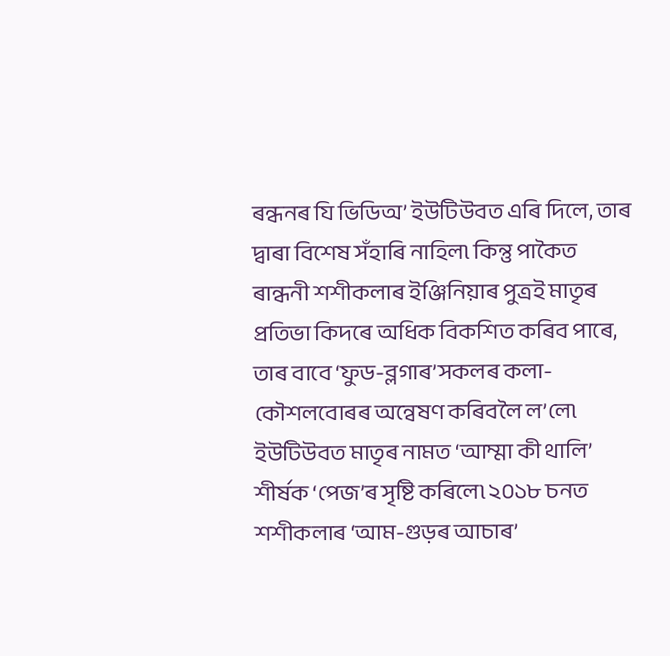ৰন্ধনৰ যি ভিডিঅ’ ইউটিউবত এৰি দিলে, তাৰ দ্বাৰা বিশেষ সঁহাৰি নাহিল৷ কিন্তু পাকৈত ৰান্ধনী শশীকলাৰ ইঞ্জিনিয়াৰ পুত্ৰই মাতৃৰ প্ৰতিভা কিদৰে অধিক বিকশিত কৰিব পাৰে, তাৰ বাবে ‘ফুড-ব্লগাৰ’সকলৰ কলা-কৌশলবোৰৰ অন্বেষণ কৰিবলৈ ল’লে৷ ইউটিউবত মাতৃৰ নামত ‘আম্মা কী থালি’ শীৰ্ষক ‘পেজ’ৰ সৃষ্টি কৰিলে৷ ২০১৮ চনত শশীকলাৰ ‘আম-গুড়ৰ আচাৰ’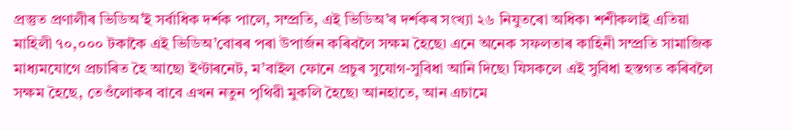প্ৰস্তুত প্ৰণালীৰ ভিডিঅ’ই সৰ্বাধিক দৰ্শক পালে, সম্প্ৰতি, এই ভিডিঅ’ৰ দৰ্শকৰ সংখ্যা ২৬ নিযুতৰো অধিক৷ শশীকলাই এতিয়া মাহিলী ৭০,০০০ টকাকৈ এই ভিডিঅ’বোৰৰ পৰা উপাৰ্জন কৰিবলৈ সক্ষম হৈছে৷ এনে অনেক সফলতাৰ কাহিনী সম্প্ৰতি সামাজিক মাধ্যমযোগে প্ৰচাৰিত হৈ আছে৷ ইণ্টাৰনেট, ম’বাইল ফোনে প্ৰচুৰ সুযোগ-সুবিধা আনি দিছে৷ যিসকলে এই সুবিধা হস্তগত কৰিবলৈ সক্ষম হৈছে, তেওঁলোকৰ বাবে এখন নতুন পৃথিৱী মুকলি হৈছে৷ আনহাতে, আন এচামে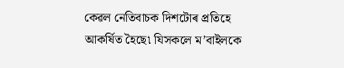কেৱল নেতিবাচক দিশটোৰ প্ৰতিহে আকৰ্ষিত হৈছে৷ যিসকলে ম’বাইলকে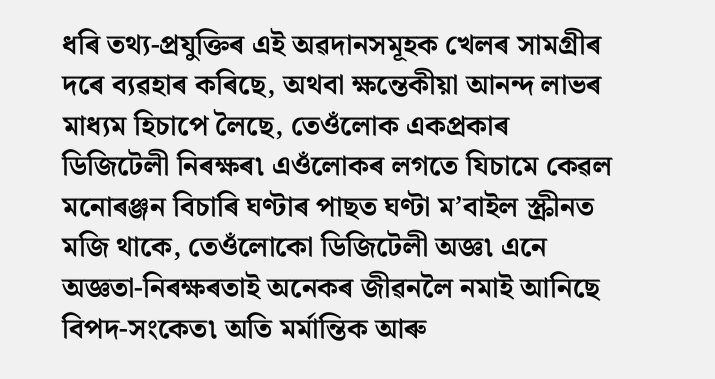ধৰি তথ্য-প্ৰযুক্তিৰ এই অৱদানসমূহক খেলৰ সামগ্ৰীৰ দৰে ব্যৱহাৰ কৰিছে, অথবা ক্ষন্তেকীয়া আনন্দ লাভৰ মাধ্যম হিচাপে লৈছে, তেওঁলোক একপ্ৰকাৰ ডিজিটেলী নিৰক্ষৰ৷ এওঁলোকৰ লগতে যিচামে কেৱল মনোৰঞ্জন বিচাৰি ঘণ্টাৰ পাছত ঘণ্টা ম’বাইল স্ক্ৰীনত মজি থাকে, তেওঁলোকো ডিজিটেলী অজ্ঞ৷ এনে অজ্ঞতা-নিৰক্ষৰতাই অনেকৰ জীৱনলৈ নমাই আনিছে বিপদ-সংকেত৷ অতি মৰ্মান্তিক আৰু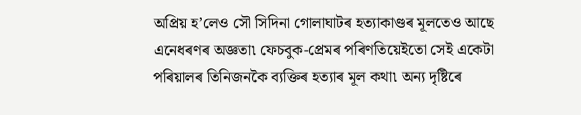অপ্ৰিয় হ’লেও সৌ সিদিনা গোলাঘাটৰ হত্যাকাণ্ডৰ মূলতেও আছে এনেধৰণৰ অজ্ঞতা৷ ফেচবুক-প্ৰেমৰ পৰিণতিয়েইতো সেই একেটা পৰিয়ালৰ তিনিজনকৈ ব্যক্তিৰ হত্যাৰ মূল কথা৷ অন্য দৃষ্টিৰে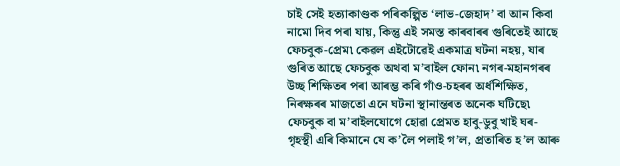চাই সেই হত্যাকাণ্ডক পৰিকল্পিত ‘লাভ-জেহাদ’ বা আন কিবা নামো দিব পৰা যায়, কিন্তু এই সমস্ত কাৰবাৰৰ গুৰিতেই আছে ফেচবুক-প্ৰেম৷ কেৱল এইটোৱেই একমাত্ৰ ঘটনা নহয়, যাৰ গুৰিত আছে ফেচবুক অথবা ম’বাইল ফোন৷ নগৰ-মহানগৰৰ উচ্ছ শিক্ষিতৰ পৰা আৰম্ভ কৰি গাঁও-চহৰৰ অৰ্ধশিক্ষিত, নিৰক্ষৰৰ মাজতো এনে ঘটনা স্থানান্তৰত অনেক ঘটিছে৷ ফেচবুক বা ম’বাইলযোগে হোৱা প্ৰেমত হাবু-ডুবু খাই ঘৰ-গৃহস্থী এৰি কিমানে যে ক’লৈ পলাই গ’ল, প্ৰতাৰিত হ’ল আৰু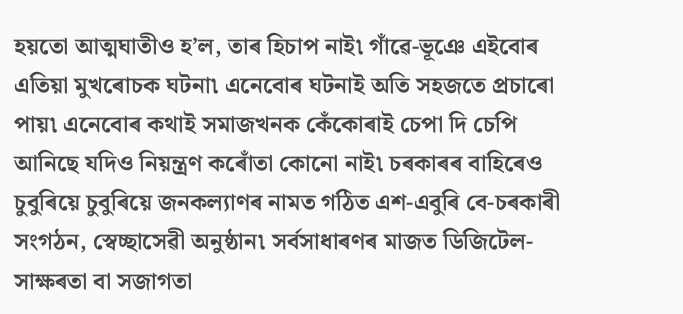হয়তো আত্মঘাতীও হ’ল, তাৰ হিচাপ নাই৷ গাঁৱে-ভূঞে এইবোৰ এতিয়া মুখৰোচক ঘটনা৷ এনেবোৰ ঘটনাই অতি সহজতে প্ৰচাৰো পায়৷ এনেবোৰ কথাই সমাজখনক কেঁকোৰাই চেপা দি চেপি আনিছে যদিও নিয়ন্ত্ৰণ কৰোঁতা কোনো নাই৷ চৰকাৰৰ বাহিৰেও চুবুৰিয়ে চুবুৰিয়ে জনকল্যাণৰ নামত গঠিত এশ-এবুৰি বে-চৰকাৰী সংগঠন, স্বেচ্ছাসেৱী অনুষ্ঠান৷ সৰ্বসাধাৰণৰ মাজত ডিজিটেল-সাক্ষৰতা বা সজাগতা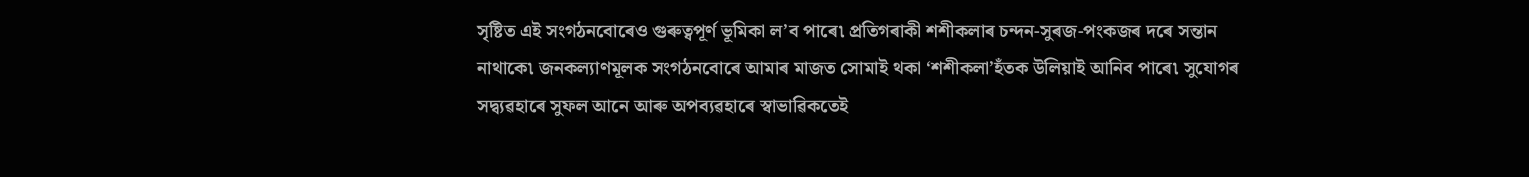সৃষ্টিত এই সংগঠনবোৰেও গুৰুত্বপূৰ্ণ ভূমিকা ল’ব পাৰে৷ প্ৰতিগৰাকী শশীকলাৰ চন্দন-সুৰজ-পংকজৰ দৰে সন্তান নাথাকে৷ জনকল্যাণমূলক সংগঠনবোৰে আমাৰ মাজত সোমাই থকা ‘শশীকলা’হঁতক উলিয়াই আনিব পাৰে৷ সুযোগৰ সদ্ব্যৱহাৰে সুফল আনে আৰু অপব্যৱহাৰে স্বাভাৱিকতেই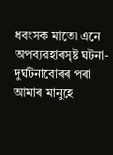ধবংসক মাতে৷ এনে অপব্যৱহাৰসৃষ্ট ঘটনা-দুৰ্ঘটনাবোৰৰ পৰা আমাৰ মানুহে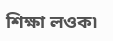শিক্ষা লওক৷